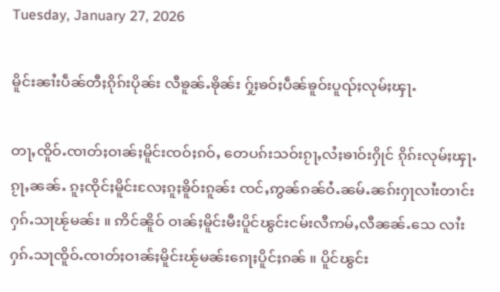Tuesday, January 27, 2026

မိူင်းၼၢႆးပဵၼ်တီႈၵိုၵ်းပိုၼ်း လီၶူၼ်ႉၶိုၼ်း ႁႂ်ႈၶဝ်ႈပဵၼ်ၶူဝ်းပူၺ်ႈလုမ်ႈၾႃႉ

တႃႇၸိူဝ်ႉၸၢတ်ႈဝၢၼ်ႈမိူင်းၸဝ်ႈၵဝ်ႇ တေပၵ်းသဝ်းၵႂႃႇလႆႈၶၢဝ်းႁိုင် ၵိုၵ်းလုမ်ႈၾႃႉၵႂႃႇၼၼ်ႉ ၵူႈၸိုင်ႈမိူင်းလႄႈၵူႈၶိူဝ်းၵူၼ်း ၸင်ႇဢွၼ်ၵၼ်ဝႆႉၼမ်ႉၼၵ်းႁႃလၢႆးတၢင်းႁၵ်ႉသႃၽႂ်မၼ်း ။ ဢိင်ၼိူဝ် ဝၢၼ်ႈမိူင်းမီးပိူင်ၽွင်းငမ်းလီဢမ်ႇလီၼၼ်ႉသေ လၢႆးႁၵ်ႉသႃၸိူဝ်ႉၸၢတ်ႈဝၢၼ်ႈမိူင်းၽႂ်မၼ်းၵေႃႈပိူင်ႈၵၼ် ။ ပိူင်ၽွင်း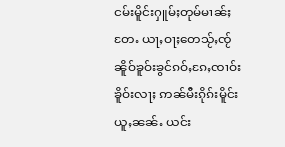ငမ်းမိူင်းႁူမ်ႈတုမ်မၢၼ်ႈတႄႉ ယႃႇဝႃႈတေသႂ်ႇၸႂ်ၼိူဝ်ၶူဝ်းၶွင်ၵဝ်ႇၵႄႇၸၢဝ်းၶိူဝ်းလႃႈ ဢၼ်မီးၵိုၵ်းမိူင်းယူႇၼၼ်ႉ ယင်း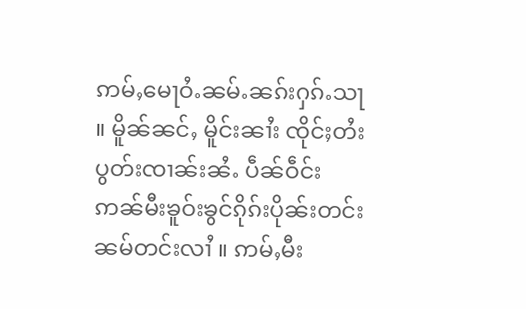ဢမ်ႇမေႃဝႆႉၼမ်ႉၼၵ်းႁၵ်ႉသႃ ။ မိူၼ်ၼင်ႇ မိူင်းၼၢႆး ၸိုင်ႈတႆးပွတ်းၸၢၼ်းၼႆႉ ပဵၼ်ဝဵင်းဢၼ်မီးၶူဝ်းၶွင်ၵိုၵ်းပိုၼ်းတင်းၼမ်တင်းလၢႆ ။ ဢမ်ႇမီး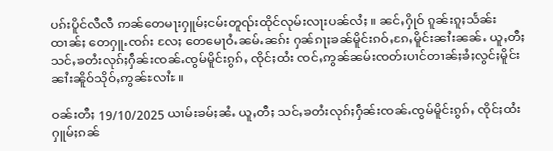ပၵ်းပိူင်လီလီ ဢၼ်တေမႃးႁူမ်ႈငမ်းတူၺ်းထိုင်လုမ်းလႃးပၼ်လႆႈ ။ ၼင်ႇႁိုဝ် ၵူၼ်းၵူႈသႅၼ်းထၢၼ်ႈ တေႁူႉၸၵ်း လႄႈ တေမေႃဝႆႉၼမ်ႉၼၵ်း ႁၼ်ၵႃႈၶၼ်မိူင်းၵဝ်ႇၵႄႇမိူင်းၼၢႆးၼၼ်ႉ ယူႇတီႈ သင်ႇၶတႆးလုၵ်ႈႁဵၼ်းၸၼ်ႉၸွမ်မိူင်းၵွၵ်ႇ ၸိုင်ႈထႆး ၸင်ႇဢွၼ်ၼမ်းၸတ်းပၢင်တၢၼ်ႈၶႆႈလွင်ႈမိူင်းၼၢႆးၼိူဝ်သိုဝ်ႇဢွၼ်ႊလၢႆႊ ။

ဝၼ်းတီႈ 19/10/2025 ယၢမ်းၶမ်ႈၼႆႉ ယူႇတီႈ သင်ႇၶတႆးလုၵ်ႈႁဵၼ်းၸၼ်ႉၸွမ်မိူင်းၵွၵ်ႇ ၸိုင်ႈထႆး ႁူမ်ႈၵၼ်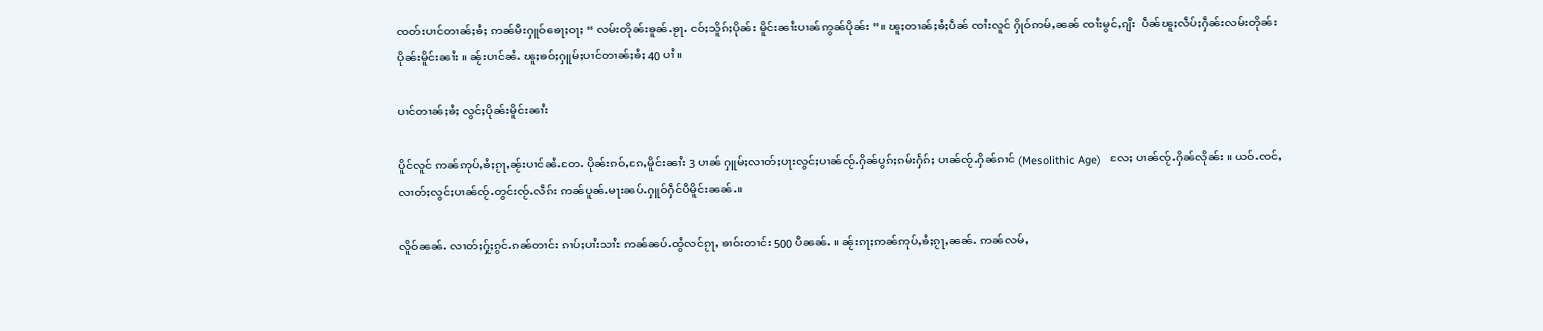ၸတ်းပၢင်တၢၼ်ႈၶႆႈ ဢၼ်မီးႁူဝ်ၶေႃႈဝႃႈ “ လမ်းတိုၼ်းၶူၼ်ႉၶႂႃႉ ငဝ်ႈသိူၵ်ႈပိုၼ်း မိူင်းၼၢႆးပၢၼ်ဢွၼ်ပိုၼ်း ”။ ၽူႈတၢၼ်ႈၶႆႈပဵၼ် ၸၢႆးလူင် ႁိုဝ်ဢမ်ႇၼၼ် ၸၢႆးမွင်ႇၵျီး  ပဵၼ်ၽူႈလဵပ်ႈႁဵၼ်းလမ်းတိုၼ်းပိုၼ်းမိူင်းၼၢႆး ။ ၼႂ်းပၢင်ၼႆႉ ၽူႈၶဝ်ႈႁူမ်ႈပၢင်တၢၼ်ႈၶႆႈ 40 ပၢႆ ။

ပၢင်တၢၼ်ႈၶႆႈ လွင်ႈပိုၼ်းမိူင်းၼၢႆး

ပိူင်လူင် ဢၼ်ဢုပ်ႇၶႆႈၵႂႃႇၼႂ်းပၢင်ၼႆႉတႄႉ ပိုၼ်းၵဝ်ႇၵႄႇမိူင်းၼၢႆး 3 ပၢၼ် ႁူမ်ႈလၢတ်ႈပႃးလွင်ႈပၢၼ်ၸႂ်ႉႁိၼ်ပွၵ်ႈၵမ်းႁႅၵ်ႈ ပၢၼ်ၸႂ်ႉႁိၼ်ၵၢင် (Mesolithic Age)   လႄႈ ပၢၼ်ၸႂ်ႉႁိၼ်လိုၼ်း ။ ယဝ်ႉၸင်ႇ လၢတ်ႈလွင်ႈပၢၼ်ၸႂ်ႉတွင်းၸႂ်ႉလဵၵ်း ဢၼ်ပူၼ်ႉမႃးၼပ်ႉႁူဝ်ႁဵင်ပီမိူင်းၼၼ်ႉ။

လိူဝ်ၼၼ်ႉ လၢတ်ႈႁႂ်ႈၵွင်ႉၵၼ်တၢင်း ၵၢပ်ႈပၢႆးသၢႆႊ ဢၼ်ၼပ်ႉထွႆလင်ၵႂႃႇ ၶၢဝ်းတၢင်း 500 ပီၼၼ်ႉ ။ ၼႂ်းၵႃႈဢၼ်ဢုပ်ႇၶႆႈၵႂႃႇၼၼ်ႉ ဢၼ်လမ်ႇ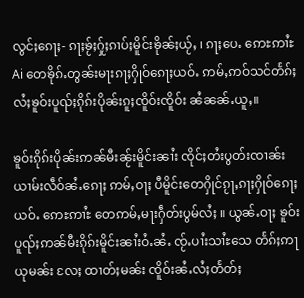လွင်ႈၵေႃႈ- ၵႃႈၶႂ်ႈႁႂ်ႈၵၢပ်ႈမိူင်းၶိုၼ်ႈယႂ်ႇ ၊ ၵႃႈပေႉ ဢေႊဢၢႆႊAi တေၶိုၵ်ႉတွၼ်းမႃးၵႃႈႁိုဝ်ၵေႃႈယဝ်ႉ ဢမ်ႇဢဝ်သင်တႅၵ်ႈလႆႈၶူဝ်းပူၺ်ႈၵိုၵ်းပိုၼ်းၵူႈၸိူဝ်းၸိူဝ်း ၼႆၼၼ်ႉယူႇ။

ၶူဝ်းၵိုၵ်းပိုၼ်းဢၼ်မီးၼႂ်းမိူင်းၼၢႆး ၸိုင်ႈတႆးပွတ်းၸၢၼ်းယၢမ်းလဵဝ်ၼႆႉၵေႃႈ ဢမ်ႇဝႃႈ ပီမိူင်းတေႁိုင်ၵႂႃႇၵႃႈႁိုဝ်ၵေႃႈယဝ်ႉ ဢေႊဢၢႆႊ တေဢမ်ႇမႃးႁဵတ်းပွမ်လႆႈ ။ ယွၼ်ႉဝႃႈ ၶူဝ်းပူၺ်ႈဢၼ်မီးၵိုၵ်းမိူင်းၼၢႆးဝႆႉၼႆႉ ၸႂ်ႉပၢႆးသၢႆႊသေ တႅၵ်ႈဢႃယုမၼ်း လႄႈ ထၢတ်ႈမၼ်း ၸိူဝ်းၼႆႉလႆႈတႅတ်ႈ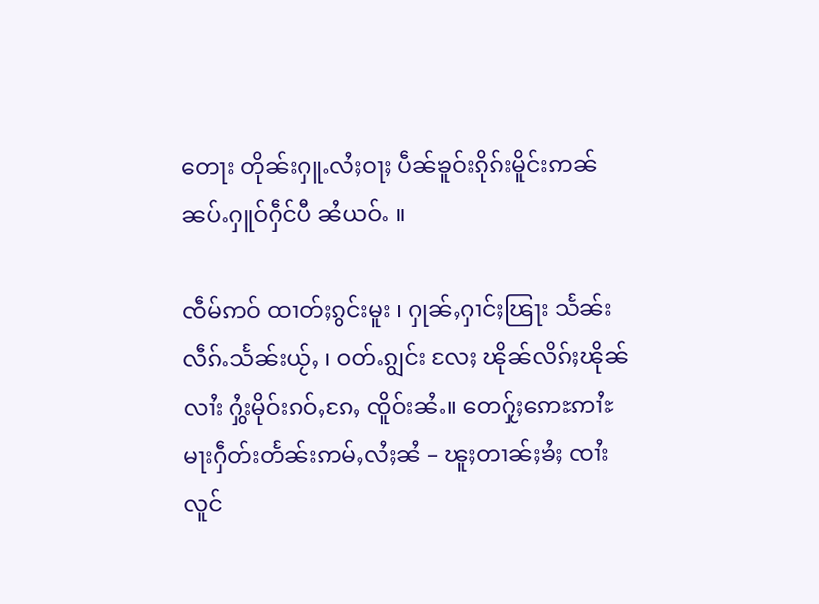တေႃး တိုၼ်းႁူႉလႆႈဝႃႈ ပဵၼ်ၶူဝ်းၵိုၵ်းမိူင်းဢၼ်ၼပ်ႉႁူဝ်ႁဵင်ပီ ၼႆယဝ်ႉ ။

ၸဵမ်ဢဝ် ထၢတ်ႈၵွင်းမူး ၊ ႁုၼ်ႇႁၢင်ႈၽြႃး သႅၼ်းလဵၵ်ႉသႅၼ်းယႂ်ႇ ၊ ဝတ်ႉၵျွင်း လႄႈ ၽိုၼ်လိၵ်ႈၽိုၼ်လၢႆး ႁွႆးမိုဝ်းၵဝ်ႇၵႄႇ ၸိူဝ်းၼႆႉ။ တေႁႂ်ႈဢေႊဢၢႆႊမႃးႁဵတ်းတႅၼ်းဢမ်ႇလႆႈၼႆ – ၽူႈတၢၼ်ႈၶႆႈ ၸၢႆးလူင်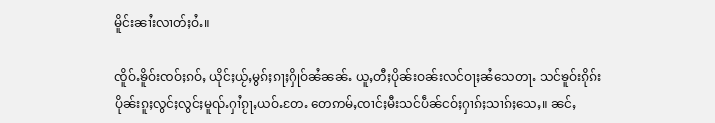မိူင်းၼၢႆးလၢတ်ႈဝႆႉ။

ၸိူဝ်ႉၶိူဝ်းၸဝ်ႈၵဝ်ႇ ယိုင်ႈယႂ်ႇမွၵ်ႈၵႃႈႁိုဝ်ၼႆၼၼ်ႉ ယူႇတီႈပိုၼ်းဝၼ်းလင်ဝႃႈၼႆသေတႃႉ သင်ၶူဝ်းၵိုၵ်းပိုၼ်းၵူႈလွင်ႈလွင်ႈမူၺ်ႉႁၢႆၵႂႃႇယဝ်ႉတႄႉ တေဢမ်ႇၸၢင်ႈမီးသင်ပဵၼ်ငဝ်ႈႁၢၵ်ႈသၢၵ်ႈသေႇ။ ၼင်ႇ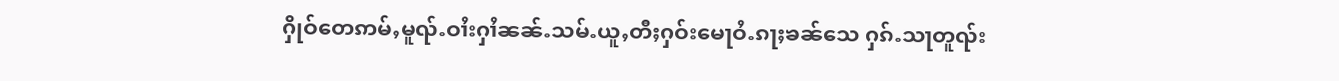ႁိုဝ်တေဢမ်ႇမူၺ်ႉဝၢႆးႁၢႆၼၼ်ႉသမ်ႉယူႇတီႈႁဝ်းမေႃဝႆႉၵႃႈၶၼ်သေ ႁၵ်ႉသႃတူၺ်း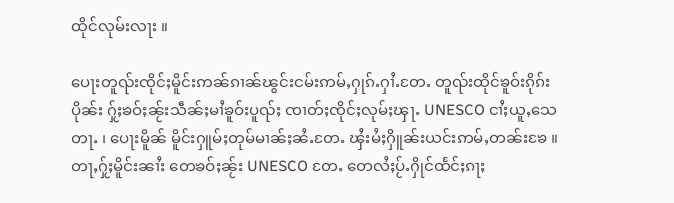ထိုင်လုမ်းလႃး ။

ပေႃးတူၺ်းၸိုင်ႈမိူင်းဢၼ်ၵၢၼ်ၽွင်းငမ်းဢမ်ႇႁုၵ်ႉႁၢႆႉတႄႉ တူၺ်းထိုင်ၶူဝ်းၵိုၵ်းပိုၼ်း ႁႂ်ႈၶဝ်ႈၼႂ်းသဵၼ်ႈမၢႆၶူဝ်းပူၺ်ႈ ၸၢတ်ႈၸိုင်ႈလုမ်ႈၾႃႉ UNESCO ငၢႆႈယူႇသေတႃႉ ၊ ပေႃးမိူၼ် မိူင်းႁူမ်ႈတုမ်မၢၼ်ႈၼႆႉတႄႉ ၾႆးမႆႈႁိူၼ်းယင်းဢမ်ႇတၼ်းၶႄ ။ တႃႇႁႂ်ႈမိူင်းၼၢႆး တေၶဝ်ႈၼႂ်း UNESCO တႄႉ တေလႆႈပႂ်ႉႁိုင်ထႅင်ႈၵႃႈ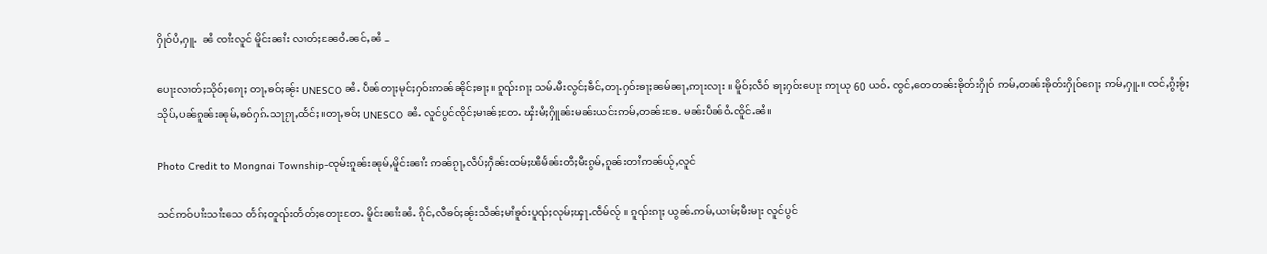ႁိုဝ်ပႆႇႁူႉ  ၼႆ ၸၢႆးလူင် မိူင်းၼၢႆး လၢတ်ႈၼႄဝႆႉၼင်ႇၼႆ –

ပေႃးလၢတ်ႈသိုဝ်ႈၵေႃႈ တႃႇၶဝ်ႈၼႂ်း UNESCO ၼႆႉ ပဵၼ်တႃႈမုင်ႈႁဝ်းဢၼ်ၼိုင်ႈၶႃႈ။ ၵူၺ်းၵႃႈ သမ်ႉမီးလွင်ႈၶဵင်ႇတႃႉႁဝ်းၶႃႈၼမ်ၼႃႇဢႃးလႃး ။ မိူဝ်ႈလဵဝ် ၶႃႈႁဝ်းပေႃး ဢႃယု 60 ယဝ်ႉ ၸွင်ႇတေတၼ်းၶိုတ်းႁိုဝ် ဢမ်ႇတၼ်းၶိုတ်းႁိုဝ်ၵေႃႈ ဢမ်ႇႁူႉ။ ၸင်ႇၵွႆႈၶႂ်ႈသိုပ်ႇပၼ်ၵူၼ်းၼုမ်ႇၶဝ်ႁၵ်ႉသႃၵႂႃႇထႅင်ႈ။တႃႇၶဝ်ႈ UNESCO ၼႆႉ လူင်ပွင်ၸိုင်ႈမၢၼ်ႈတႄႉ ၾႆးမႆႈႁိူၼ်းမၼ်းယင်းဢမ်ႇတၼ်းၶႄ- မၼ်းပဵၼ်ဝႆႉၸိူင်ႉၼႆ။

Photo Credit to Mongnai Township-ၸုမ်းၵူၼ်းၼုမ်ႇမိူင်းၼၢႆး ဢၼ်ၵႂႃႇလဵပ်ႈႁဵၼ်းထမ်ႈၽီမႅၼ်းတီႈမီးၵွမ်ႇၵူၼ်းတၢႆဢၼ်ယႂ်ႇလူင်

သင်ဢဝ်ပၢႆးသၢႆႊသေ တႅၵ်ႈတူၺ်းတႅတ်ႈတေႃးတႄႉ မိူင်းၼၢႆးၼႆႉ ၵိုင်ႇလီၶဝ်ႈၼႂ်းသဵၼ်ႈမၢႆၶူဝ်းပူၺ်ႈလုမ်ႈၾႃႉၸဵမ်လႂ် ။ ၵူၺ်းၵႃႈ ယွၼ်ႉဢမ်ႇယၢမ်ႈမီးမႃး လူင်ပွင်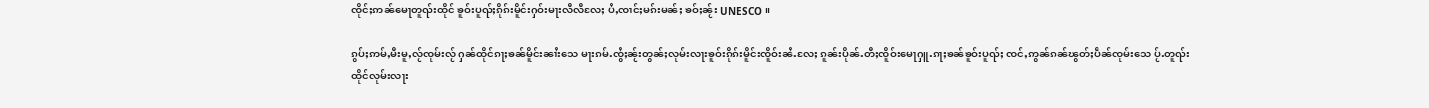ၸိုင်ႈဢၼ်မေႃတူၺ်းထိုင် ၶူဝ်းပူၺ်ႈၵိုၵ်းမိူင်းႁဝ်းမႃးလီလီလႄႈ ပႆႇၸၢင်ႈမၵ်းမၼ်ႈ ၶဝ်ႈၼႂ်း UNESCO ။

ၵွပ်ႈဢမ်ႇမီးမူႇလႂ်ၸုမ်းလႂ် ႁၼ်ထိုင်ၵႃႈၶၼ်မိူင်းၼၢႆးသေ မႃးၵမ်ႉၸွႆႈၼႂ်းတွၼ်ႈလုမ်းလႃးၶူဝ်းၵိုၵ်းမိူင်းၸိူဝ်းၼႆႉလႄႈ ၵူၼ်းပိုၼ်ႉတီႈၸိူဝ်းမေႃႁူႉၵႃႈၶၼ်ၶူဝ်းပူၺ်ႈ ၸင်ႇဢွၼ်ၵၼ်ၽွတ်ႈပဵၼ်ၸုမ်းသေ ပႂ်ႉတူၺ်းထိုင်လုမ်းလႃး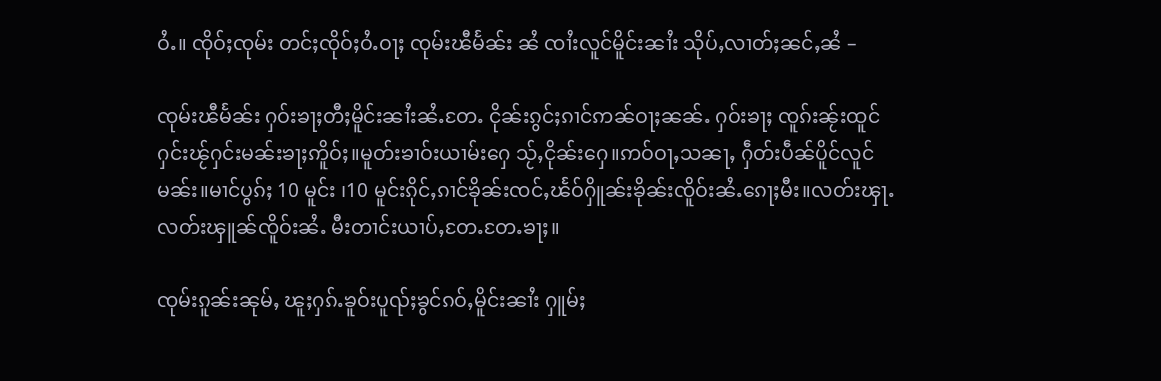ဝႆႉ။ ၸိုဝ်ႈၸုမ်း တင်ႈၸိုဝ်ႈဝႆႉဝႃႈ ၸုမ်းၽီမႅၼ်း ၼႆ ၸၢႆးလူင်မိူင်းၼၢႆး သိုပ်ႇလၢတ်ႈၼင်ႇၼႆ –

ၸုမ်းၽီမႅၼ်း ႁဝ်းၶႃႈတီႈမိူင်းၼၢႆးၼႆႉတႄႉ ငိုၼ်းၵွင်ႈၵၢင်ဢၼ်ဝႃႈၼၼ်ႉ ႁဝ်းၶႃႈ ၸူၵ်းၼႂ်းထူင်ႁင်းၽႂ်ႁင်းမၼ်းၶႃႈဢိူဝ်ႈ။မူတ်းၶၢဝ်းယၢမ်းႁေ သႂ်ႇငိုၼ်းႁေ။ဢဝ်ဝႃႇသၼႃႇ ႁဵတ်းပဵၼ်ပိူင်လူင်မၼ်း။မၢင်ပွၵ်ႈ 10 မူင်း ၊10 မူင်းၵိုင်ႇၵၢင်ၶိုၼ်းၸင်ႇၽႅဝ်ႁိူၼ်းၶိုၼ်းၸိူဝ်းၼႆႉၵေႃႈမီး။လတ်းၾႃႉလတ်းၾူၼ်ၸိူဝ်းၼႆႉ မီးတၢင်းယၢပ်ႇတႄႉတႄႉၶႃႈ။

ၸုမ်းၵူၼ်းၼုမ်ႇ ၽူႈႁၵ်ႉၶူဝ်းပူၺ်ႈၶွင်ၵဝ်ႇမိူင်းၼၢႆး ႁူမ်ႈ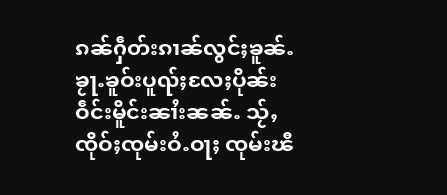ၵၼ်ႁဵတ်းၵၢၼ်လွင်ႈၶူၼ်ႉၶႂႃႉၶူဝ်းပူၺ်ႈလႄႈပိုၼ်းဝဵင်းမိူင်းၼၢႆးၼၼ်ႉ သႂ်ႇၸိုဝ်ႈၸုမ်းဝႆႉဝႃႈ ၸုမ်းၽီ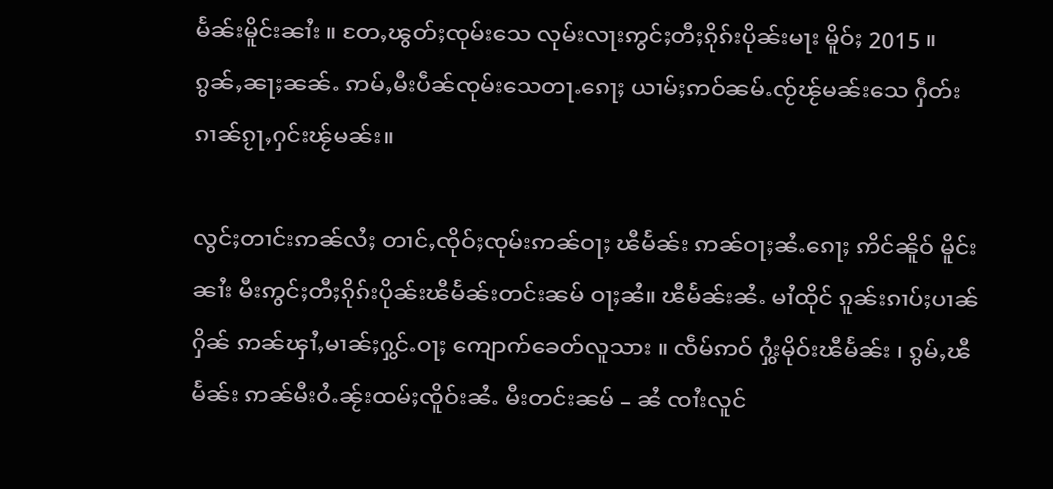မႅၼ်းမိူင်းၼၢႆး ။ တႄႇၽွတ်ႈၸုမ်းသေ လုမ်းလႃးဢွင်ႈတီႈၵိုၵ်းပိုၼ်းမႃး မိူဝ်ႈ 2015 ။  ၵွၼ်ႇၼႃႈၼၼ်ႉ ဢမ်ႇမီးပဵၼ်ၸုမ်းသေတႃႉၵေႃႈ ယၢမ်ႈဢဝ်ၼမ်ႉၸႂ်ၽႂ်မၼ်းသေ ႁဵတ်းၵၢၼ်ၵႂႃႇႁင်းၽႂ်မၼ်း။

လွင်ႈတၢင်းဢၼ်လႆႈ တၢင်ႇၸိုဝ်ႈၸုမ်းဢၼ်ဝႃႈ ၽီမႅၼ်း ဢၼ်ဝႃႈၼႆႉၵေႃႈ ဢိင်ၼိူဝ် မိူင်းၼၢႆး မီးဢွင်ႈတီႈၵိုၵ်းပိုၼ်းၽီမႅၼ်းတင်းၼမ် ဝႃႈၼႆ။ ၽီမႅၼ်းၼႆႉ မၢႆထိုင် ၵူၼ်းၵၢပ်ႈပၢၼ်ႁိၼ် ဢၼ်ၾၢႆႇမၢၼ်ႈႁွင်ႉဝႃႈ ကျောက်ခေတ်လူသား ။ ၸဵမ်ဢဝ် ႁွႆးမိုဝ်းၽီမႅၼ်း ၊ ၵွမ်ႇၽီမႅၼ်း ဢၼ်မီးဝႆႉၼႂ်းထမ်ႈၸိူဝ်းၼႆႉ မီးတင်းၼမ် – ၼႆ ၸၢႆးလူင်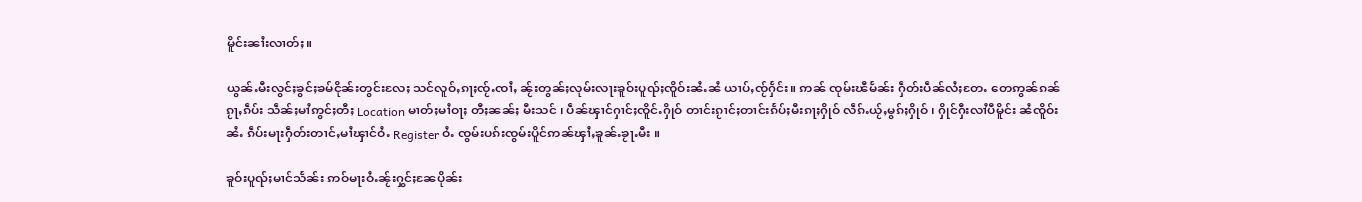မိူင်းၼၢႆးလၢတ်ႈ။

ယွၼ်ႉမီးလွင်ႈၶွင်ႈၶမ်ငိုၼ်းတွင်းလႄႈ သင်လူဝ်ႇၵႃႈၸႂ်ႉၸၢႆႇ ၼႂ်းတွၼ်ႈလုမ်းလႃးၶူဝ်းပူၺ်ႈၸိူဝ်းၼႆႉၼႆ ယၢပ်ႇၸႂ်ႁႅင်း။ ဢၼ် ၸုမ်းၽီမႅၼ်း ႁဵတ်းပဵၼ်လႆႈတႄႉ တေဢွၼ်ၵၼ်ၵႂႃႇၵဵပ်း သဵၼ်ႈမၢႆဢွင်ႈတီႈ Location မၢတ်ႈမၢႆဝႃႈ တီႈၼၼ်ႈ မီးသင် ၊ ပဵၼ်ၾၢင်ႁၢင်ႈၸိူင်ႉႁိုဝ် တၢင်းၵႂၢင်ႈတၢင်းၵႅပ်ႈမီးၵႃႈႁိုဝ် လဵၵ်ႉယႂ်ႇမွၵ်ႈႁိုဝ် ၊ ႁိုင်ႁီးလၢႆပီမိူင်း ၼႆၸိူဝ်းၼႆႉ ၵဵပ်းမႃးႁဵတ်းတၢင်ႇမၢႆၾၢင်ဝႆႉ Register ဝႆႉ ၸွမ်းပၵ်းၸွမ်းပိူင်ဢၼ်ၾၢႆႇၶူၼ်ႉၶႂႃႉမီး ။

ၶူဝ်းပူၺ်ႈမၢင်သႅၼ်း ဢဝ်မႃးဝႆႉၼႂ်းႁွင်ႈၼႄပိုၼ်း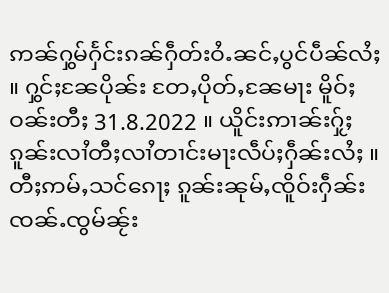ဢၼ်ႁွမ်ႁႅင်းၵၼ်ႁဵတ်းဝႆႉၼင်ႇပွင်ပဵၼ်လႆႈ ။ ႁွင်ႈၼႄပိုၼ်း တႄႇပိုတ်ႇၼႄမႃး မိူဝ်ႈဝၼ်းတီႈ 31.8.2022 ။ ယိူင်းဢၢၼ်းႁႂ်ႈၵူၼ်းလၢႆတီႈလၢႆတၢင်းမႃးလဵပ်ႈႁဵၼ်းလႆႈ ။ တီႈဢမ်ႇသင်ၵေႃႈ ၵူၼ်းၼုမ်ႇၸိူဝ်းႁဵၼ်းၸၼ်ႉၸွမ်ၼႂ်း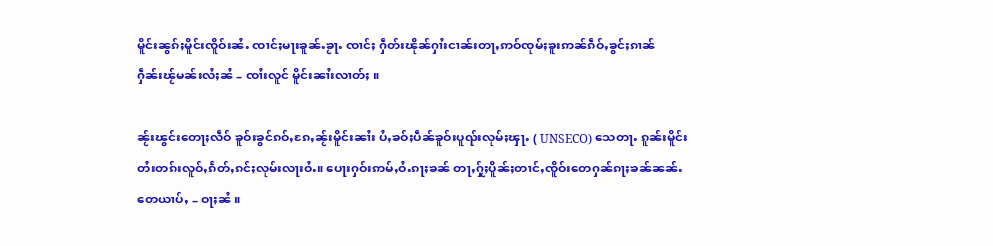မိူင်းၼွၵ်ႈမိူင်းၸိူဝ်းၼႆႉ ၸၢင်ႈမႃးၶူၼ်ႉၶႂႃႉ ၸၢင်ႈ ႁဵတ်းၽိုၼ်ႁၢႆးငၢၼ်းတႃႇဢဝ်ၸုမ်ႈၶူးဢၼ်ၵဵဝ်ႇၶွင်ႈၵၢၼ်ႁဵၼ်းၽႂ်မၼ်းလႆႈၼႆ – ၸၢႆးလူင် မိူင်းၼၢႆးလၢတ်ႈ ။

ၼႂ်းၽွင်းတေႃႈလဵဝ် ၶူဝ်းၶွင်ၵဝ်ႇၵႄႇၼႂ်းမိူင်းၼၢႆး ပႆႇၶဝ်ႈပဵၼ်ၶူဝ်းပူၺ်းလုမ်ႈၾႃႉ ( UNSECO) သေတႃႉ ၵူၼ်းမိူင်းတႆးတၵ်းလူဝ်ႇၵႅတ်ႇၵင်ႈလုမ်းလႃးဝႆႉ။ ပေႃးႁဝ်းဢမ်ႇဝႆႉၵႃႈၶၼ် တႃႇႁႂ်ႈပိူၼ်ႈတၢင်ႇၸိူဝ်းတေႁၼ်ၵႃႈၶၼ်ၼၼ်ႉတေယၢပ်ႇ – ဝႃႈၼႆ ။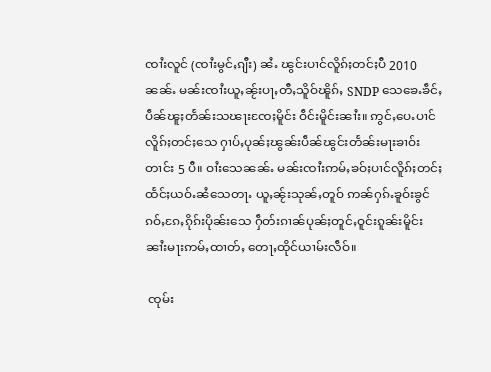ၸၢႆးလူင် (ၸၢႆးမွင်ႇၵျီး) ၼႆႉ ၽွင်းပၢင်လိူၵ်ႈတင်ႈပီ 2010 ၼၼ်ႉ မၼ်းၸၢႆးယူႇၼႂ်းပႃႇတီႇသိူဝ်ၽိူၵ်ႇ SNDP သေၶေႉၶဵင်ႇပဵၼ်ၽူႈတႅၼ်းသၽႃးၸႄႈမိူင်း ဝဵင်းမိူင်းၼၢႆး။ ဢွင်ႇပေႉပၢင်လိူၵ်ႈတင်ႈသေ ႁၢပ်ႇပုၼ်ႈၽွၼ်းပဵၼ်ၽွင်းတႅၼ်းမႃးၶၢဝ်းတၢင်း 5 ပီ။ ဝၢႆးသေၼၼ်ႉ မၼ်းၸၢႆးဢမ်ႇၶဝ်ႈပၢင်လိူၵ်ႈတင်ႈထႅင်ႈယဝ်ႉၼႆသေတႃႉ ယူႇၼႂ်းသုၼ်ႇတူဝ် ဢၼ်ႁၵ်ႉၶူဝ်းၶွင်ၵဝ်ႇၵႄႇၵိုၵ်းပိုၼ်းသေ ႁဵတ်းၵၢၼ်ပုၼ်ႈတူင်ႇဝူင်းၵူၼ်းမိူင်းၼၢႆးမႃးဢမ်ႇထၢတ်ႇ တေႃႇထိုင်ယၢမ်းလဵဝ်။

 ၸုမ်း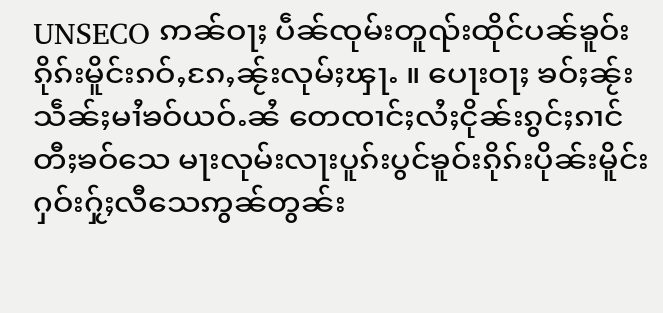UNSECO ဢၼ်ဝႃႈ ပဵၼ်ၸုမ်းတူၺ်းထိုင်ပၼ်ၶူဝ်းၵိုၵ်းမိူင်းၵဝ်ႇၵႄႇၼႂ်းလုမ်ႈၾႃႉ ။ ပေႃးဝႃႈ ၶဝ်ႈၼႂ်းသဵၼ်ႈမၢႆၶဝ်ယဝ်ႉၼႆ တေၸၢင်ႈလႆႈငိုၼ်းၵွင်ႈၵၢင်တီႈၶဝ်သေ မႃးလုမ်းလႃးပူၵ်းပွင်ၶူဝ်းၵိုၵ်းပိုၼ်းမိူင်းႁဝ်းႁႂ်ႈလီသေဢွၼ်တွၼ်း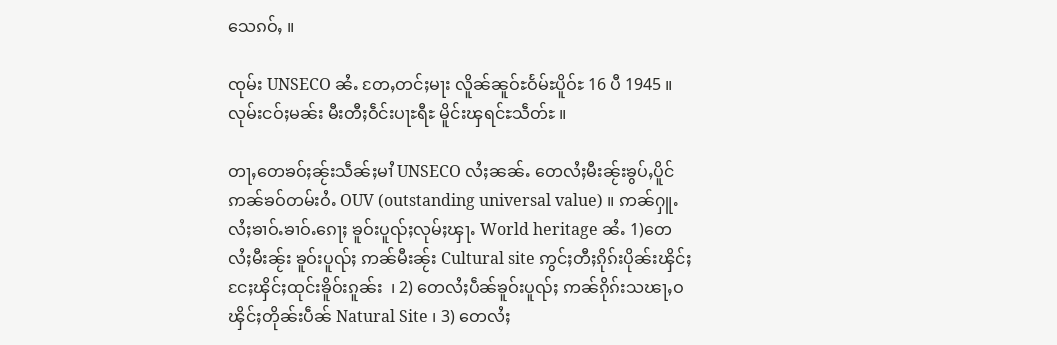သေၵဝ်ႇ ။

ၸုမ်း UNSECO ၼႆႉ တႄႇတင်ႈမႃး လိူၼ်ၼူဝ်ႊဝႅမ်ႊပိူဝ်ႊ 16 ပီ 1945 ။ လုမ်းငဝ်ႈမၼ်း မီးတီႈဝဵင်းပႃႊရီႊ မိူင်းၾရင်ႊသဵတ်ႊ ။

တႃႇတေၶဝ်ႈၼႂ်းသဵၼ်ႈမၢႆ UNSECO လႆႈၼၼ်ႉ တေလႆႈမီးၼႂ်းၶွပ်ႇပိူင်ဢၼ်ၶဝ်တမ်းဝႆႉ OUV (outstanding universal value) ။ ဢၼ်ႁူႉလႆႈၶၢဝ်ႉၶၢဝ်ႉၵေႃႈ ၶူဝ်းပူၺ်ႈလုမ်ႈၾႃႉ World heritage ၼႆႉ 1)တေလႆႈမီးၼႂ်း ၶူဝ်းပူၺ်ႈ ဢၼ်မီးၼႂ်း Cultural site ဢွင်ႈတီႈၵိုၵ်းပိုၼ်းၾိင်ႈငႄႈၾိင်ႈထုင်းၶိူဝ်းၵူၼ်း  ၊ 2) တေလႆႈပဵၼ်ၶူဝ်းပူၺ်ႈ ဢၼ်ၵိုၵ်းသၽႃႇဝၾိင်ႈတိုၼ်းပဵၼ် Natural Site ၊ 3) တေလႆႈ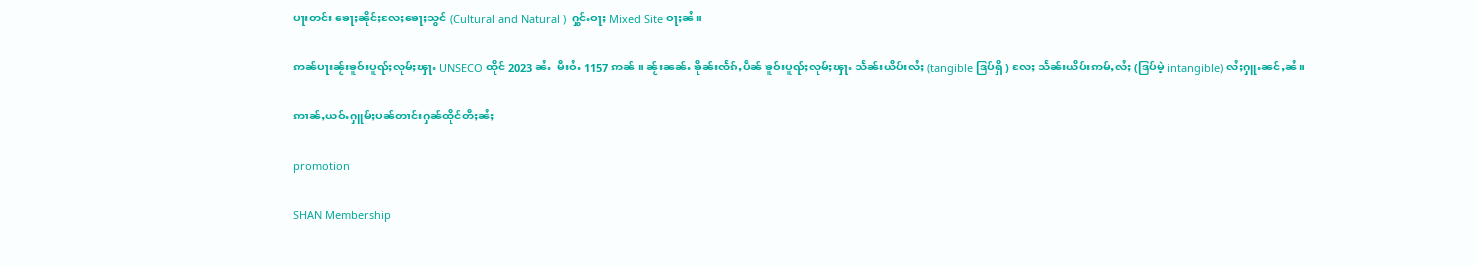ပႃးတင်း ၶေႃႈၼိုင်ႈလႄႈၶေႃႈသွင် (Cultural and Natural )  ႁွင်ႉဝႃႈ Mixed Site ဝႃႈၼႆ။

ဢၼ်ပႃးၼႂ်းၶူဝ်းပူၺ်ႈလုမ်ႈၾႃႉ UNSECO ထိုင် 2023 ၼႆႉ  မီးဝႆႉ 1157 ဢၼ် ။ ၼႂ်းၼၼ်ႉ ၶိုၼ်းၸႅၵ်ႇပဵၼ် ၶူဝ်းပူၺ်ႈလုမ်ႈၾႃႉ သႅၼ်းယိပ်းလႆႈ (tangible ဒြပ်ရှိ ) လႄႈ သႅၼ်းယိပ်းဢမ်ႇလႆႈ (ဒြပ်မဲ့ intangible) လႆႈႁူႉၼင်ႇၼႆ။

ဢၢၼ်ႇယဝ်ႉႁူမ်ႈပၼ်တၢင်းႁၼ်ထိုင်တီႈၼႆႈ

promotion

SHAN Membership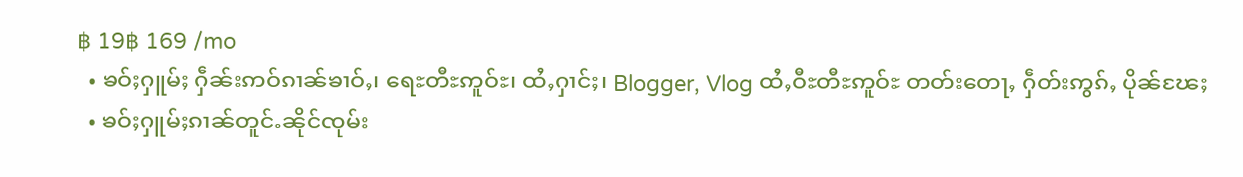฿ 19฿ 169 /mo
  • ၶဝ်ႈႁူမ်ႈ ႁဵၼ်းဢဝ်ၵၢၼ်ၶၢဝ်ႇ၊ ရေႊတီႊဢူဝ်ႊ၊ ထႆႇႁၢင်ႈ၊ Blogger, Vlog ထႆႇဝီႊတီႊဢူဝ်ႊ တတ်းတေႃႇ ႁဵတ်းဢွၵ်ႇ ပိုၼ်ၽႄႈ
  • ၶဝ်ႈႁူမ်ႈၵၢၼ်တူင်ႉၼိုင်ၸုမ်း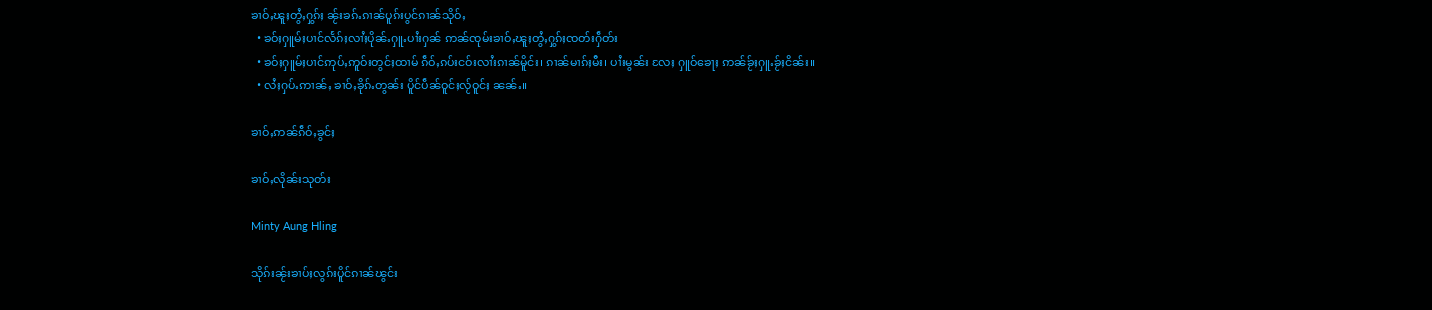ၶၢဝ်ႇၽူႈတွႆႇႁွၵ်ႈ ၼႂ်းၶၵ်ႉၵၢၼ်ပူၵ်းပွင်ၵၢၼ်သိုဝ်ႇ
  • ၶဝ်ႈႁူမ်ႈပၢင်လႅၵ်ႈလၢႆႈပိုၼ်ႉႁူႉပၢႆးႁၼ် ဢၼ်ၸုမ်းၶၢဝ်ႇၽူႈတွႆႇႁွၵ်ႈၸတ်းႁဵတ်း
  • ၶဝ်ႈႁူမ်ႈပၢင်ဢုပ်ႇဢူဝ်းတွင်ႈထၢမ် ၵဵဝ်ႇၵပ်းငဝ်းလၢႆးၵၢၼ်မိူင်း၊ ၵၢၼ်မၢၵ်ႈမီး၊ ပၢႆးမွၼ်း လႄႈ ႁူဝ်ၶေႃႈ ဢၼ်ၶႂ်ႈႁူႉၶႂ်ႈငိၼ်း။
  • လႆႈႁပ်ႉဢၢၼ်ႇ ၶၢဝ်ႇၶိုၵ်ႉတွၼ်း ပိူင်ပဵၼ်ဝူင်ႈလႂ်ဝူင်ႈ ၼၼ်ႉ။

ၶၢဝ်ႇဢၼ်ၵဵဝ်ႇၶွင်ႈ

ၶၢဝ်ႇလိုၼ်းသုတ်း

Minty Aung Hling

သိုၵ်းၼႂ်းၶၢပ်ႈလွၵ်းပိူင်ၵၢၼ်ၽွင်း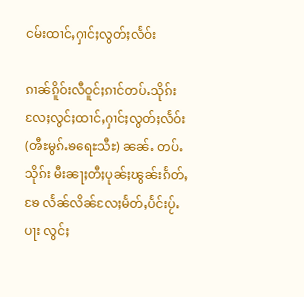ငမ်းထၢင်ႇႁၢင်ႈလွတ်ႈလႅဝ်း

ၵၢၼ်ၵိူဝ်းလီဝူင်ႈၵၢင်တပ်ႉသိုၵ်းလႄႈလွင်ႈထၢင်ႇႁၢင်ႈလွတ်ႈလႅဝ်း(ၻီႊမွၵ်ႉၶရေႊသီႊ) ၼၼ်ႉ တပ်ႉသိုၵ်း မီးၼႃႈတီႈပုၼ်ႈၽွၼ်းၵႅတ်ႇၶႄ လႅၼ်လိၼ်လႄႈမႅတ်ႇပႅင်းပႂ်ႉပႃး လွင်ႈ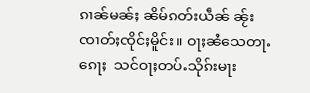ၵၢၼ်မၼ်ႈ ၼိမ်ၵတ်းယဵၼ် ၼႂ်း ၸၢတ်ႈၸိုင်ႈမိူင်း။ ဝႃႈၼႆသေတႃႉၵေႃႈ  သင်ဝႃႈတပ်ႉသိုၵ်းမႃး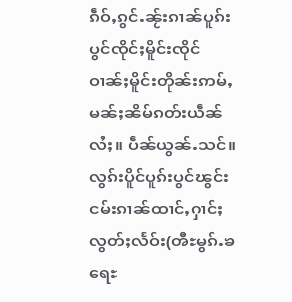ၵဵဝ်ႇၵွင်ႉၼႂ်းၵၢၼ်ပူၵ်းပွင်ၸိုင်ႈမိူင်းၸိုင် ဝၢၼ်ႈမိူင်းတိုၼ်းဢမ်ႇမၼ်ႈၼိမ်ၵတ်းယဵၼ်လႆႈ။ ပဵၼ်ယွၼ်ႉသင်။   လွၵ်းပိူင်ပူၵ်းပွင်ၽွင်းငမ်းၵၢၼ်ထၢင်ႇႁၢင်ႈ လွတ်ႈလႅဝ်း(ၻီႊမွၵ်ႉၶရေႊ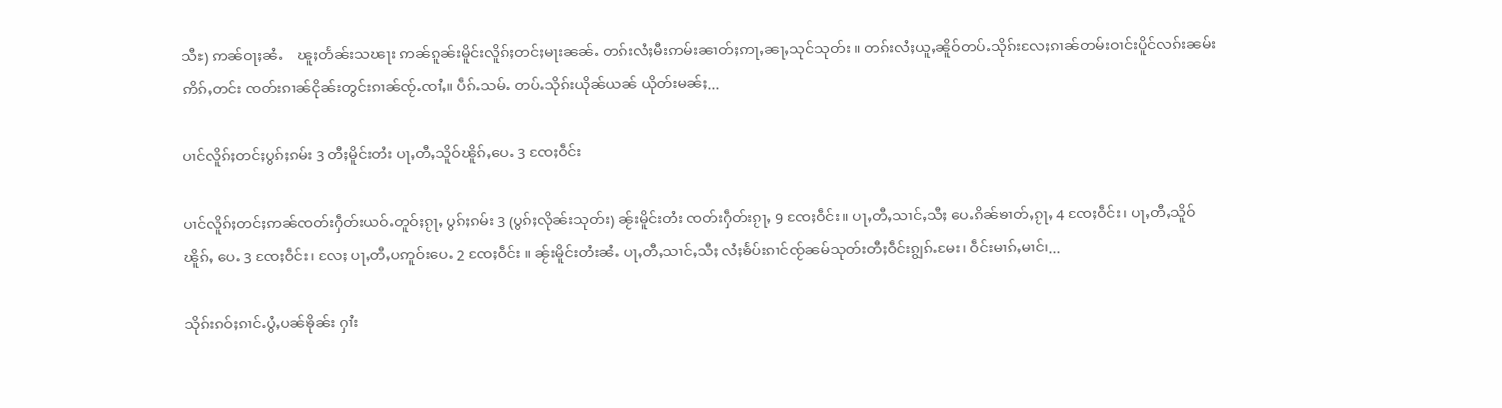သီႊ) ဢၼ်ဝႃႈၼႆႉ    ၽူႈတႅၼ်းသၽႃး ဢၼ်ၵူၼ်းမိူင်းလိူၵ်ႈတင်ႈမႃးၼၼ်ႉ တၵ်းလႆႈမီးဢမ်းၼၢတ်ႈဢႃႇၼႃႇသုင်သုတ်း ။ တၵ်းလႆႈယူႇၼိူဝ်တပ်ႉသိုၵ်းလႄႈၵၢၼ်တမ်းဝၢင်းပိူင်လၵ်းၼမ်း  ဢိၵ်ႇတင်း ၸတ်းၵၢၼ်ငိုၼ်းတွင်းၵၢၼ်ၸႂ်ႉၸၢႆႇ။ ပဵၵ်ႉသမ်ႉ တပ်ႉသိုၵ်းယိုၼ်ယၼ် ယိုတ်းမၼ်ႈ...

ပၢင်လိူၵ်ႈတင်ႈပွၵ်ႈၵမ်း 3 တီႈမိူင်းတႆး ပႃႇတီႇသိူဝ်ၽိူၵ်ႇပေႉ 3 ၸႄႈဝဵင်း

ပၢင်လိူၵ်ႈတင်ႈဢၼ်ၸတ်းႁဵတ်းယဝ်ႉတူဝ်ႈၵႂႃႇ ပွၵ်ႈၵမ်း 3 (ပွၵ်ႈလိုၼ်းသုတ်း) ၼႂ်းမိူင်းတႆး ၸတ်းႁဵတ်းၵႂႃႇ 9 ၸႄႈဝဵင်း။ ပႃႇတီႇသၢင်ႇသီႈ ပေႉၵိၼ်ၶၢတ်ႇၵႂႃႇ 4 ၸႄႈဝဵင်း၊ ပႃႇတီႇသိူဝ်ၽိူၵ်ႇ ပေႉ 3 ၸႄႈဝဵင်း၊ လႄႈ ပႃႇတီႇပဢူဝ်းပေႉ 2 ၸႄႈဝဵင်း ။ ၼႂ်းမိူင်းတႆးၼႆႉ ပႃႇတီႇသၢင်ႇသီႈ လႆႈၶႅပ်းၵၢင်ၸႂ်ၼမ်သုတ်းတီႈဝဵင်းၵျွၵ်ႉမႄး၊ ဝဵင်းမၢၵ်ႇမၢင်၊...

သိုၵ်းၵဝ်ႈၵၢင်ႉပွႆႇပၼ်ၶိုၼ်း ႁၢႆး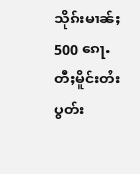သိုၵ်းမၢၼ်ႈ 500 ၵေႃႉ တီႈမိူင်းတႆးပွတ်း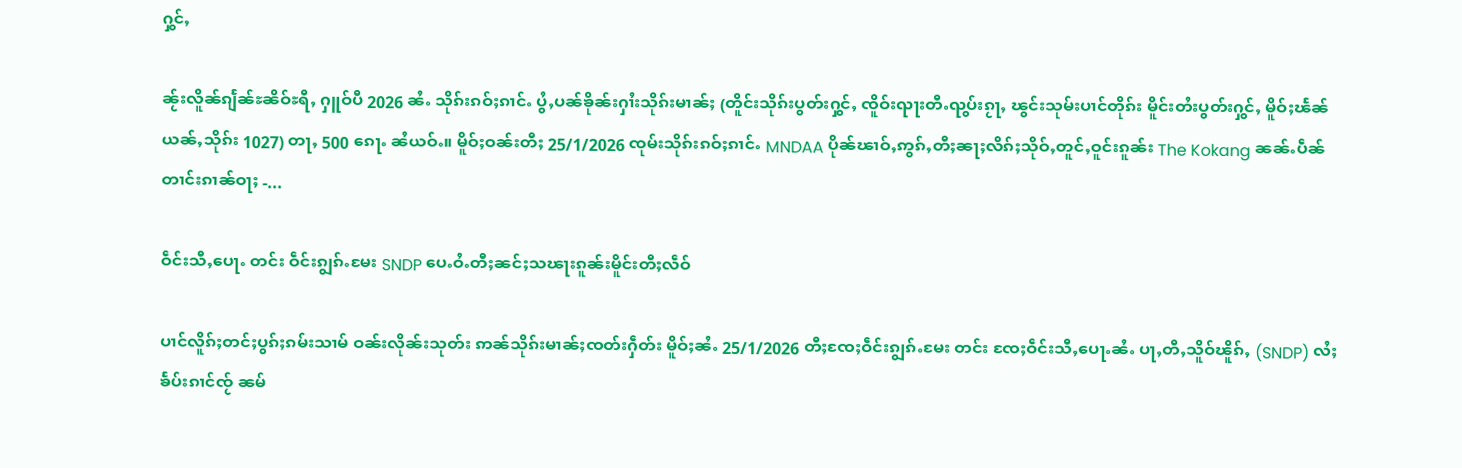ႁွင်ႇ

ၼႂ်းလိူၼ်ၵျႅၼ်ႊၼိဝ်ႊရီႇ ႁူဝ်ပီ 2026 ၼႆႉ သိုၵ်းၵဝ်ႈၵၢင်ႉ ပွႆႇပၼ်ၶိုၼ်းႁၢႆးသိုၵ်းမၢၼ်ႈ (တိူင်းသိုၵ်းပွတ်းႁွင်ႇ ၸိူဝ်းၺႃးတီႉၺွပ်းၵႂႃႇ ၽွင်းသုမ်းပၢင်တိုၵ်း မိူင်းတႆးပွတ်းႁွင်ႇ မိူဝ်ႈၽႅၼ်ယၼ်ႇသိုၵ်း 1027) တႃႇ 500 ၵေႃႉ ၼႆယဝ်ႉ။ မိူဝ်ႈဝၼ်းတီႈ 25/1/2026 ၸုမ်းသိုၵ်းၵဝ်ႈၵၢင်ႉ MNDAA ပိုၼ်ၽၢဝ်ႇဢွၵ်ႇတီႈၼႃႈလိၵ်ႈသိုဝ်ႇတူင်ႇဝူင်းၵူၼ်း The Kokang ၼၼ်ႉပဵၼ်တၢင်းၵၢၼ်ဝႃႈ -...

ဝဵင်းသီႇပေႃႉ တင်း ဝဵင်းၵျွၵ်ႉမႄး SNDP ပေႉဝႆႉတီႈၼင်ႈသၽႃးၵူၼ်းမိူင်းတီႈလဵဝ်

ပၢင်လိူၵ်ႈတင်ႈပွၵ်ႈၵမ်းသၢမ် ဝၼ်းလိုၼ်းသုတ်း ဢၼ်သိုၵ်းမၢၼ်ႈၸတ်းႁဵတ်း မိူဝ်ႈၼႆႉ 25/1/2026 တီႈၸႄႈဝဵင်းၵျွၵ်ႉမႄး တင်း ၸႄႈဝဵင်းသီႇပေႃႉၼႆႉ ပႃႇတီႇသိူဝ်ၽိူၵ်ႇ (SNDP) လႆႈၶႅပ်းၵၢင်ၸႂ် ၼမ်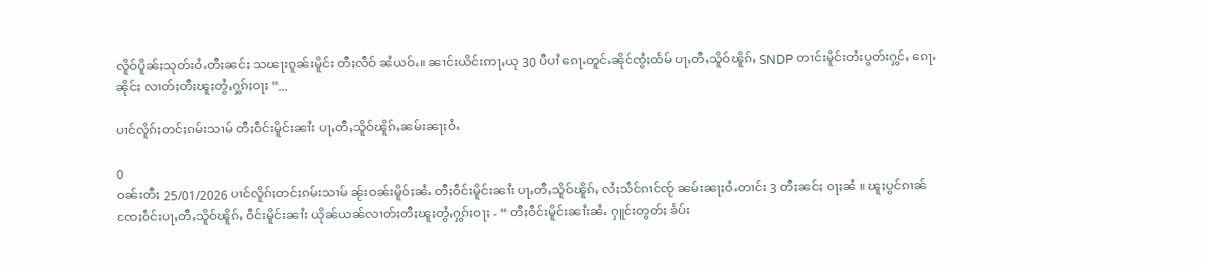လိူဝ်ပိူၼ်ႈသုတ်းဝႆႉတီႈၼင်ႈ သၽႃးၵူၼ်းမိူင်း တီႈလဵဝ် ၼႆယဝ်ႉ။ ၼၢင်းယိင်းဢႃႇယု 30 ပီပၢႆ ၵေႃႉတူင်ႉၼိုင်ၸွႆႈထႅမ် ပႃႇတီႇသိူဝ်ၽိူၵ်ႇ SNDP တၢင်းမိူင်းတႆးပွတ်းႁွင်ႇ ၵေႃႉၼိုင်ႈ လၢတ်ႈတီႈၽူႈတွႆႇႁွၵ်ႈဝႃႈ “...

ပၢင်လိူၵ်ႈတင်ႈၵမ်းသၢမ် တီႈဝဵင်းမိူင်းၼၢႆး ပႃႇတီႇသိူဝ်ၽိူၵ်ႇၼမ်းၼႃႈဝႆႉ

0
ဝၼ်းတီႈ 25/01/2026 ပၢင်လိူၵ်ႈတင်ႈၵမ်းသၢမ် ၼႂ်းဝၼ်းမိူဝ်ႈၼႆႉ တီႈဝဵင်းမိူင်းၼၢႆး ပႃႇတီႇသိူဝ်ၽိူၵ်ႇ လႆႈသဵင်ၵၢင်ၸႂ် ၼမ်းၼႃႈဝႆႉတၢင်း 3 တီႈၼင်ႈ ဝႃႈၼႆ ။ ၽူႈပွင်ၵၢၼ်ၸႄႈဝဵင်းပႃႇတီႇသိူဝ်ၽိူၵ်ႇ ဝဵင်းမိူင်းၼၢႆး ယိုၼ်ယၼ်လၢတ်ႈတီႈၽူႈတွႆႇႁွၵ်ႈဝႃႈ - “ တီႈဝဵင်းမိူင်းၼၢႆးၼႆႉ ႁူင်းတွတ်ႈ ၶႅပ်း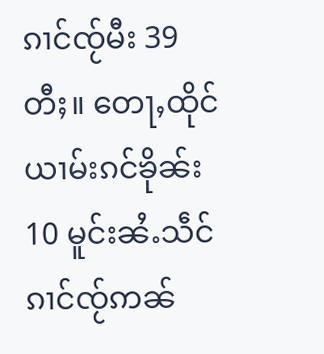ၵၢင်ၸႂ်မီး 39 တီႈ။ တေႃႇထိုင်ယၢမ်းၵင်ၶိုၼ်း 10 မူင်းၼႆႉသဵင်ၵၢင်ၸႂ်ဢၼ်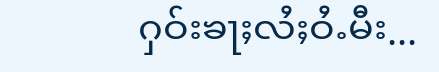ႁဝ်းၶႃႈလႆႈဝႆႉမီး...